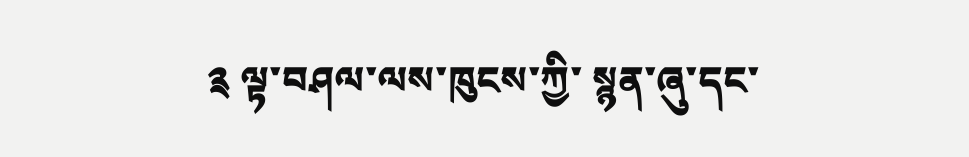༉ ལྟ་བཤལ་ལས་ཁུངས་ཀྱི་ སྙན་ཞུ་དང་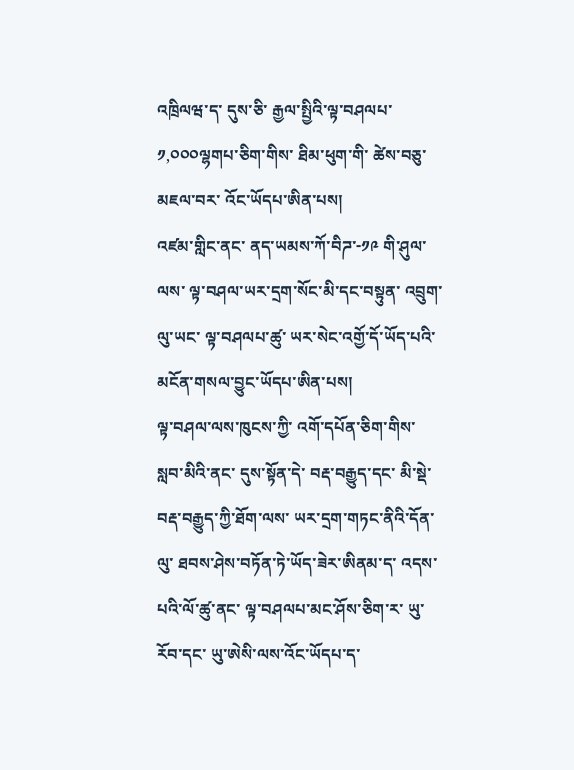འཁྲིལཝ་ད་ དུས་ཅི་ རྒྱལ་སྤྱིའི་ལྟ་བཤལཔ་༡,༠༠༠ལྷགཔ་ཅིག་གིས་ ཐིམ་ཕུག་གི་ ཚེས་བཅུ་མཇལ་བར་ འོང་ཡོདཔ་ཨིན་པས།
འཛམ་གླིང་ནང་ ནད་ཡམས་ཀོ་བིཌ་-༡༩ གི་ཤུལ་ལས་ ལྟ་བཤལ་ཡར་དྲག་སོང་མི་དང་བསྟུན་ འབྲུག་ལུ་ཡང་ ལྟ་བཤལཔ་ཚུ་ ཡར་སེང་འགྱོ་དོ་ཡོད་པའི་ མངོན་གསལ་བྱུང་ཡོདཔ་ཨིན་པས།
ལྟ་བཤལ་ལས་ཁུངས་ཀྱི་ འགོ་དཔོན་ཅིག་གིས་ སླབ་མིའི་ནང་ དུས་སྟོན་དེ་ བརྡ་བརྒྱུད་དང་ མི་སྡེ་བརྡ་བརྒྱུད་ཀྱི་ཐོག་ལས་ ཡར་དྲག་གཏང་ནིའི་དོན་ལུ་ ཐབས་ཤེས་བཏོན་ཏེ་ཡོད་ཟེར་ཨིནམ་ད་ འདས་པའི་ལོ་ཚུ་ནང་ ལྟ་བཤལཔ་མང་ཤོས་ཅིག་ར་ ཡུ་རོབ་དང་ ཡུ་ཨེསི་ལས་འོང་ཡོདཔ་ད་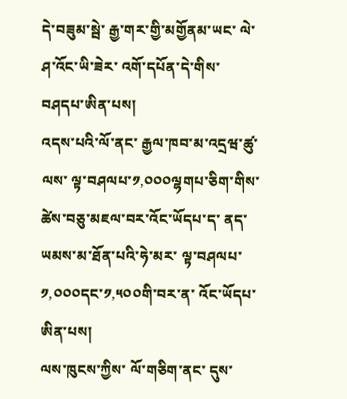དེ་བཟུམ་སྦེ་ རྒྱ་གར་གྱི་མགྱོནམ་ཡང་ ལེ་ཤ་འོང་ཡི་ཟེར་ འགོ་དཔོན་དེ་གིས་ བཤདཔ་ཨིན་པས།
འདས་པའི་ལོ་ནང་ རྒྱལ་ཁབ་མ་འདྲཝ་ཚུ་ལས་ ལྟ་བཤལཔ་༡,༠༠༠ལྷགཔ་ཅིག་གིས་ ཚེས་བཅུ་མཇལ་བར་འོང་ཡོདཔ་ད་ ནད་ཡམས་མ་ཐོན་པའི་ཧེ་མར་ ལྟ་བཤལཔ་༡,༠༠༠དང་༡,༥༠༠གི་བར་ན་ འོང་ཡོདཔ་ཨིན་པས།
ལས་ཁུངས་ཀྱིས་ ལོ་གཅིག་ནང་ དུས་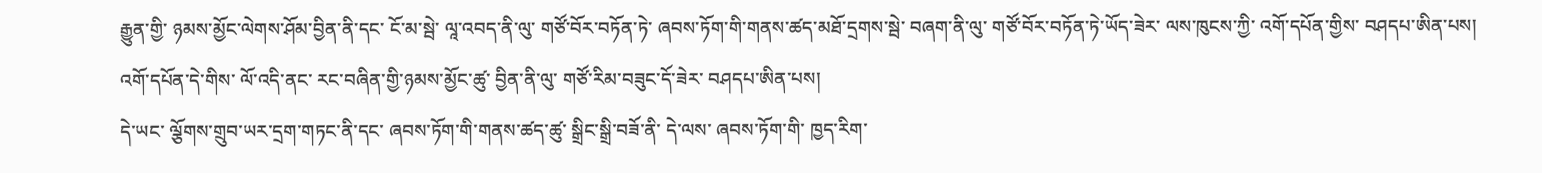རྒྱུན་གྱི་ ཉམས་མྱོང་ལེགས་ཤོམ་བྱིན་ནི་དང་ ངོ་མ་སྦེ་ ལཱ་འབད་ནི་ལུ་ གཙོ་བོར་བཏོན་ཏེ་ ཞབས་ཏོག་གི་གནས་ཚད་མཐོ་དྲགས་སྦེ་ བཞག་ནི་ལུ་ གཙོ་བོར་བཏོན་ཏེ་ཡོད་ཟེར་ ལས་ཁུངས་ཀྱི་ འགོ་དཔོན་གྱིས་ བཤདཔ་ཨིན་པས།
འགོ་དཔོན་དེ་གིས་ ལོ་འདི་ནང་ རང་བཞིན་གྱི་ཉམས་མྱོང་ཚུ་ བྱིན་ནི་ལུ་ གཙོ་རིམ་བཟུང་དོ་ཟེར་ བཤདཔ་ཨིན་པས།
དེ་ཡང་ ལྕོགས་གྲུབ་ཡར་དྲག་གཏང་ནི་དང་ ཞབས་ཏོག་གི་གནས་ཚད་ཚུ་ སྒྲིང་སྒྲི་བཟོ་ནི་ དེ་ལས་ ཞབས་ཏོག་གི་ ཁྱད་རིག་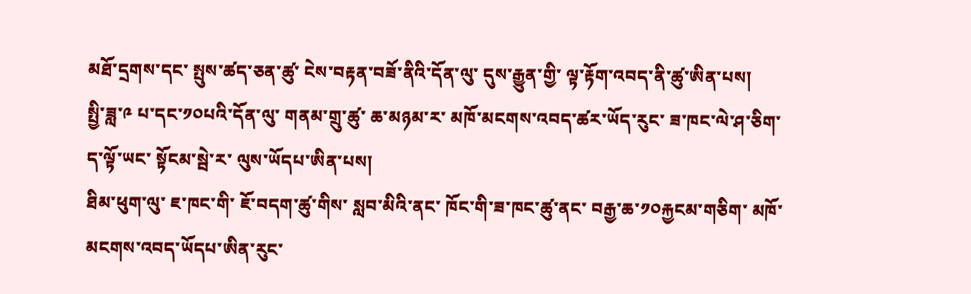མཐོ་དྲགས་དང་ སྤུས་ཚད་ཅན་ཚུ་ ངེས་བརྟན་བཟོ་ནིའི་དོན་ལུ་ དུས་རྒྱུན་གྱི་ ལྟ་རྟོག་འབད་ནི་ཚུ་ཨིན་པས།
སྤྱི་ཟླ་༩ པ་དང་༡༠པའི་དོན་ལུ་ གནམ་གྲུ་ཚུ་ ཆ་མཉམ་ར་ མཁོ་མངགས་འབད་ཚར་ཡོད་རུང་ ཟ་ཁང་ལེ་ཤ་ཅིག་ ད་ལྟོ་ཡང་ སྟོངམ་སྦེ་ར་ ལུས་ཡོདཔ་ཨིན་པས།
ཐིམ་ཕུག་ལུ་ ཇ་ཁང་གི་ ཇོ་བདག་ཚུ་གིས་ སླབ་མིའི་ནང་ ཁོང་གི་ཟ་ཁང་ཚུ་ནང་ བརྒྱ་ཆ་༡༠རྐྱངམ་གཅིག་ མཁོ་མངགས་འབད་ཡོདཔ་ཨིན་རུང་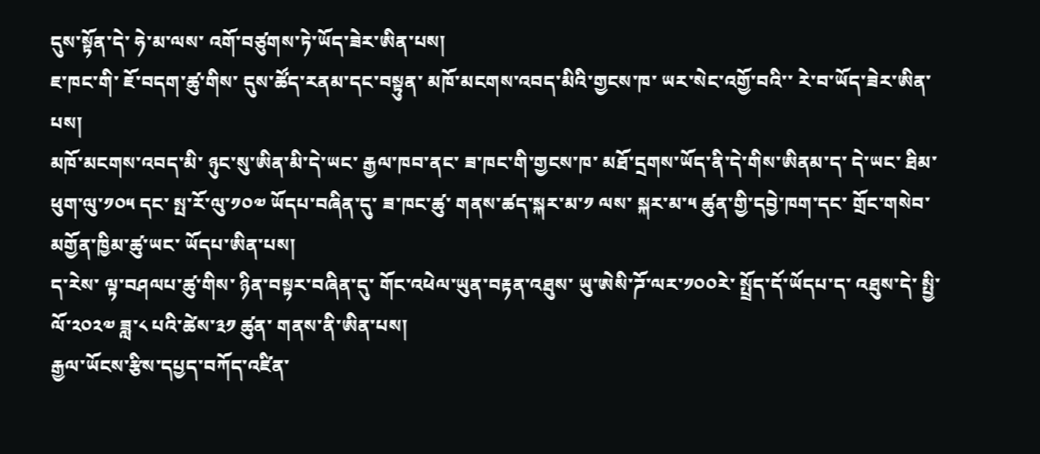དུས་སྟོན་དེ་ ཧེ་མ་ལས་ འགོ་བཙུགས་ཏེ་ཡོད་ཟེར་ཨིན་པས།
ཇ་ཁང་གི་ ཇོ་བདག་ཚུ་གིས་ དུས་ཚོད་རནམ་དང་བསྟུན་ མཁོ་མངགས་འབད་མིའི་གྱངས་ཁ་ ཡར་སེང་འགྱོ་བའི་་ རེ་བ་ཡོད་ཟེར་ཨིན་པས།
མཁོ་མངགས་འབད་མི་ ཉུང་སུ་ཨིན་མི་དེ་ཡང་ རྒྱལ་ཁབ་ནང་ ཟ་ཁང་གི་གྱངས་ཁ་ མཐོ་དྲགས་ཡོད་ནི་དེ་གིས་ཨིནམ་ད་ དེ་ཡང་ ཐིམ་ཕུག་ལུ་༡༠༥ དང་ སྤ་རོ་ལུ་༡༠༧ ཡོདཔ་བཞིན་དུ་ ཟ་ཁང་ཚུ་ གནས་ཚད་སྐར་མ་༡ ལས་ སྐར་མ་༥ ཚུན་གྱི་དབྱེ་ཁག་དང་ གྲོང་གསེབ་མགྱོན་ཁྱིམ་ཚུ་ཡང་ ཡོདཔ་ཨིན་པས།
ད་རེས་ ལྟ་བཤལཔ་ཚུ་གིས་ ཉིན་བསྟར་བཞིན་དུ་ གོང་འཕེལ་ཡུན་བརྟན་འཐུས་ ཡུ་ཨེསི་ཌོ་ལར་༡༠༠རེ་ སྤྲོད་དོ་ཡོདཔ་ད་ འཐུས་དེ་ སྤྱི་ལོ་༢༠༢༧ ཟླ་༨ པའི་ཚེས་༣༡ ཚུན་ གནས་ནི་ཨིན་པས།
རྒྱལ་ཡོངས་རྩིས་དཔྱད་བཀོད་འཛིན་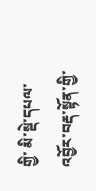གྱི་ མི་སྡེ་དཔལ་འབྱོར་བརྡ་སྟོན་གྱི་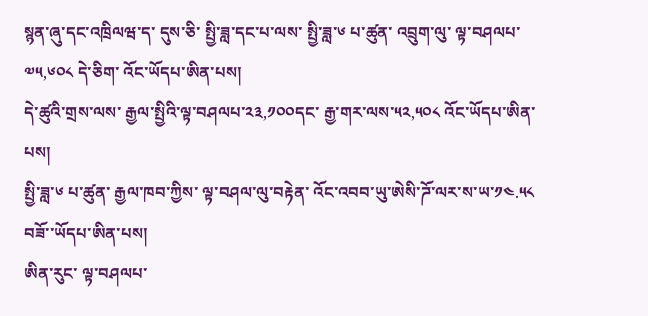སྙན་ཞུ་དང་འཁྲིལཝ་ད་ དུས་ཅི་ སྤྱི་ཟླ་དང་པ་ལས་ སྤྱི་ཟླ་༦ པ་ཚུན་ འབྲུག་ལུ་ ལྟ་བཤལཔ་༧༥,༦༠༨ དེ་ཅིག་ འོང་ཡོདཔ་ཨིན་པས།
དེ་ཚུའི་གྲས་ལས་ རྒྱལ་སྤྱིའི་ལྟ་བཤལཔ་༢༣,༡༠༠དང་ རྒྱ་གར་ལས་༥༢,༥༠༨ འོང་ཡོདཔ་ཨིན་པས།
སྤྱི་ཟླ་༦ པ་ཚུན་ རྒྱལ་ཁབ་ཀྱིས་ ལྟ་བཤལ་ལུ་བརྟེན་ འོང་འབབ་ཡུ་ཨེསི་ཌོ་ལར་ས་ཡ་༡༤.༥༨ བཟོ་་ཡོདཔ་ཨིན་པས།
ཨིན་རུང་ ལྟ་བཤལཔ་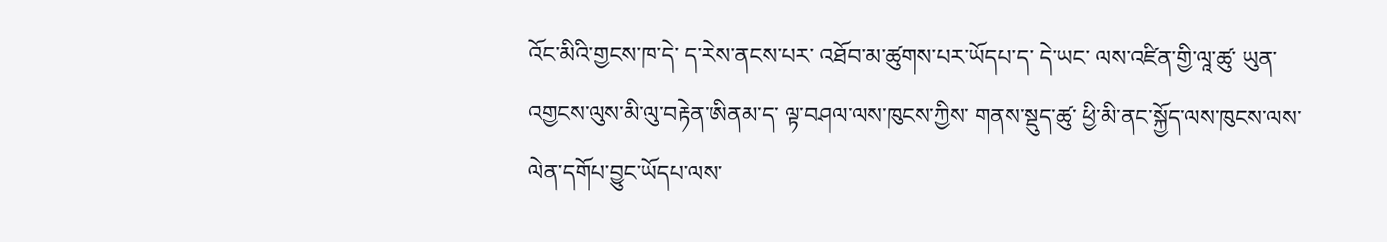འོང་མིའི་གྱངས་ཁ་དེ་ ད་རེས་ནངས་པར་ འཐོབ་མ་ཚུགས་པར་ཡོདཔ་ད་ དེ་ཡང་ ལས་འཛིན་གྱི་ལཱ་ཚུ་ ཡུན་འགྱངས་ལུས་མི་ལུ་བརྟེན་ཨིནམ་ད་ ལྟ་བཤལ་ལས་ཁུངས་ཀྱིས་ གནས་སྡུད་ཚུ་ ཕྱི་མི་ནང་སྐྱོད་ལས་ཁུངས་ལས་ ལེན་དགོཔ་བྱུང་ཡོདཔ་ལས་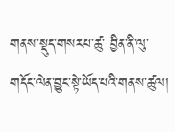གནས་སྡུད་གསརཔ་ཚུ་ བྱིན་ནི་ལུ་ གདོང་ལེན་བྱུང་སྟེ་ཡོད་པའི་གནས་ཚུལ།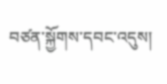བཙན་སྐྱོགས་དབང་འདུས།